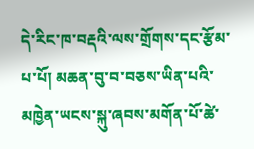དེ་རིང་ཁ་བརྡའི་ལས་གྲོགས་དང་རྩོམ་པ་པོ། མཆན་བུ་བ་བཅས་ཡིན་པའི་མཁྱེན་ཡངས་སྐུ་ཞབས་མགོན་པོ་ཚེ་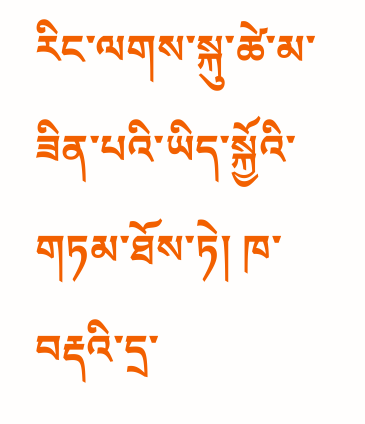རིང་ལགས་སྐུ་ཚེ་མ་ཟིན་པའི་ཡིད་སྐྱོའི་གཏམ་ཐོས་ཏེ། ཁ་བརྡའི་དྲ་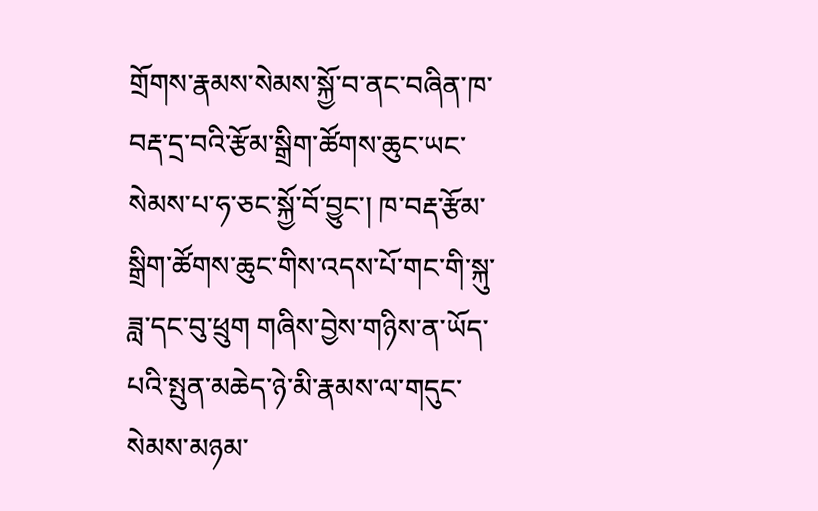གྲོགས་རྣམས་སེམས་སྐྱོ་བ་ནང་བཞིན་ཁ་བརྡ་དྲ་བའི་རྩོམ་སྒྲིག་ཚོགས་ཆུང་ཡང་སེམས་པ་ཧ་ཅང་སྐྱོ་བོ་བྱུང་། ཁ་བརྡ་རྩོམ་སྒྲིག་ཚོགས་ཆུང་གིས་འདས་པོ་གང་གི་སྐུ་ཟླ་དང་བུ་ཕྲུག གཞིས་བྱེས་གཉིས་ན་ཡོད་པའི་སྤུན་མཆེད་ཉེ་མི་རྣམས་ལ་གདུང་སེམས་མཉམ་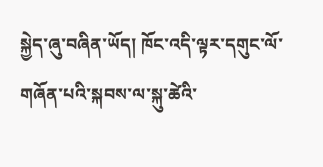སྐྱེད་ཞུ་བཞིན་ཡོད། ཁོང་འདི་ལྟར་དགུང་ལོ་གཞོན་པའི་སྐབས་ལ་སྐུ་ཚེའི་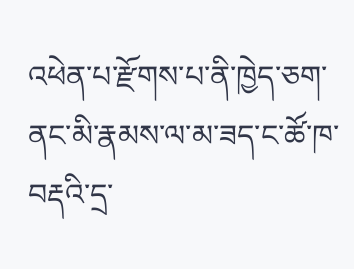འཕེན་པ་རྫོགས་པ་ནི་ཁྱེད་ཅག་ནང་མི་རྣམས་ལ་མ་ཟད་ང་ཚོ་ཁ་བརྡའི་དྲ་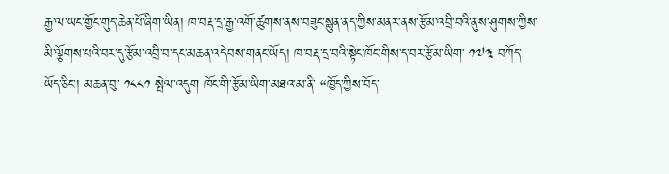རྒྱ་ལ་ཡང་གྱོང་གུད་ཆེན་པོ་ཞིག་ཡིན། ཁ་བརྡ་དྲ་རྒྱ་འགོ་ཚུགས་ནས་བཟུང་སྙུན་ནད་ཀྱིས་མནར་ནས་རྩོམ་འབྲི་བའི་ནུས་ཤུགས་ཀྱིས་མི་ལྕོགས་པའི་བར་དུ་རྩོམ་འབྲི་བ་དང་མཆན་འདེབས་གནང་ཡོད། ཁ་བརྡ་དྲ་བའི་སྟེང་ཁོང་གིས་ད་བར་རྩོམ་ཡིག་ ༡༧༣ བཀོད་ཡོད་ཅིང་། མཆན་བུ་ ༡༨༨༡ སྤེལ་འདུག ཁོང་གི་རྩོམ་ཡིག་མཐའ་མ་ནི་ “ཁྱོད་ཀྱིས་བོད་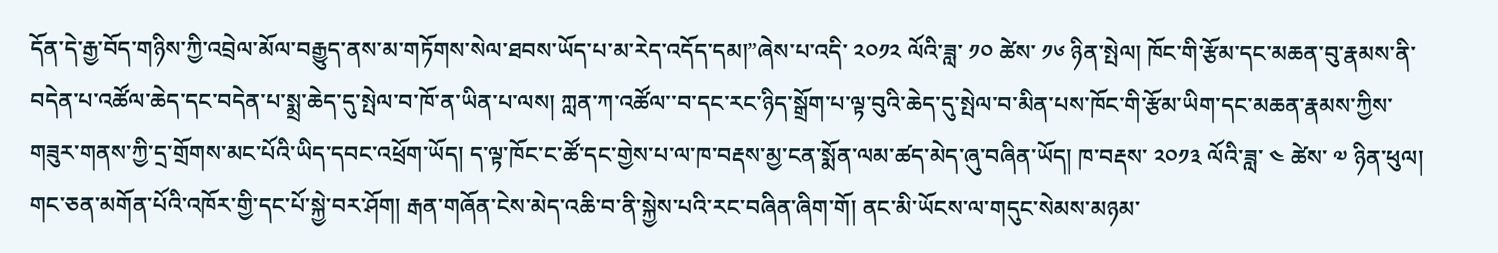དོན་དེ་རྒྱ་བོད་གཉིས་ཀྱི་འབྲེལ་མོལ་བརྒྱུད་ནས་མ་གཏོགས་སེལ་ཐབས་ཡོད་པ་མ་རེད་འདོད་དམ།”ཞེས་པ་འདི་ ༢༠༡༢ ལོའི་ཟླ་ ༡༠ ཚེས་ ༡༦ ཉིན་སྤེལ། ཁོང་གི་རྩོམ་དང་མཆན་བུ་རྣམས་ནི་བདེན་པ་འཚོལ་ཆེད་དང་བདེན་པ་སྨྲ་ཆེད་དུ་སྤེལ་བ་ཁོ་ན་ཡིན་པ་ལས། ཀླན་ཀ་འཚོལ་་བ་དང་རང་ཉིད་སྒྲོག་པ་ལྟ་བུའི་ཆེད་དུ་སྤེལ་བ་མིན་པས་ཁོང་གི་རྩོམ་ཡིག་དང་མཆན་རྣམས་ཀྱིས་གཟུར་གནས་ཀྱི་དྲ་གྲོགས་མང་པོའི་ཡིད་དབང་འཕྲོག་ཡོད། ད་ལྟ་ཁོང་ང་ཚོ་དང་གྱེས་པ་ལ་ཁ་བརྡས་མྱ་ངན་སྨོན་ལམ་ཚད་མེད་ཞུ་བཞིན་ཡོད། ཁ་བརྡས་ ༢༠༡༣ ལོའི་ཟླ་ ༤ ཚེས་ ༧ ཉིན་ཕུལ།
གང་ཅན་མགོན་པོའི་འཁོར་གྱི་དང་པོ་སྐྱེ་བར་ཤོག། རྒན་གཞོན་ངེས་མེད་འཆི་བ་ནི་སྐྱེས་པའི་རང་བཞིན་ཞིག་གོ། ནང་མི་ཡོངས་ལ་གདུང་སེམས་མཉམ་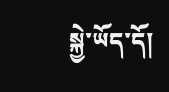སྐྱེ་ཡོད་དོ།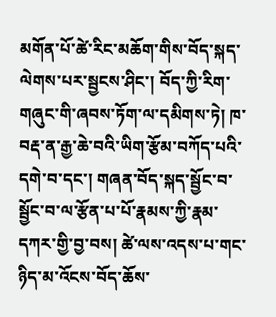མགོན་པོ་ཚེ་རིང་མཆོག་གིས་བོད་སྐད་ལེགས་པར་སྦྱངས་ཤིང་། བོད་ཀྱི་རིག་གཞུང་གི་ཞབས་ཏོག་ལ་དམིགས་ཏེ། ཁ་བརྡ་ན་རྒྱ་ཆེ་བའི་ཡིག་རྩོམ་བཀོད་པའི་དགེ་བ་དང་། གཞན་བོད་སྐད་སྦྱོང་བ་སྦྱོང་བ་ལ་རྩོན་པ་པོ་རྣམས་ཀྱི་རྣམ་དཀར་གྱི་བྱ་བས། ཚེ་ལས་འདས་པ་གང་ཉིད་མ་འོངས་བོད་ཆོས་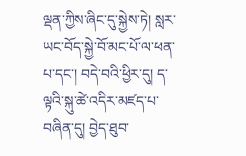ལྡན་ཀྱིས་ཞིང་དུ་སྐྱེས་ཏེ། སླར་ཡང་བོད་སྐྱེ་བོ་མང་པོ་ལ་ཕན་པ་དང་། བདེ་བའི་ཕྱིར་དུ། ད་ལྟའི་སྐུ་ཚེ་འདིར་མཛད་པ་བཞིན་དུ། བྱེད་ཐུབ་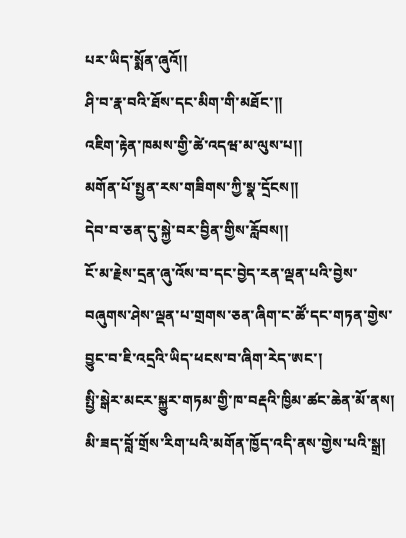པར་ཡིད་སྨོན་ཞུའོ།།
ཤི་བ་རྣ་བའི་ཐོས་དང་མིག་གི་མཐོང་།།
འཇིག་རྟེན་ཁམས་གྱི་ཚེ་འདཝ་མ་ལུས་པ།།
མགོན་པོ་སྤྱན་རས་གཟིགས་ཀྱི་སྣ་དྲོངས།།
དེབ་བ་ཅན་དུ་སྐྱེ་བར་བྱིན་གྱིས་རློབས།།
ངོ་མ་རྗེས་དྲན་ཞུ་འོས་བ་དང་བྱེད་རན་ལྡན་པའི་བྱེས་བཞུགས་ཤེས་ལྡན་པ་གྲགས་ཅན་ཞིག་ང་ཚོ་དང་གཏན་གྱེས་བྱུང་བ་ཇི་འདྲའི་ཡིད་ཕངས་བ་ཞིག་རེད་ཨང་།
སྤྱི་སྒེར་མངར་སྐྱུར་གཏམ་གྱི་ཁ་བརྡའི་ཁྱིམ་ཚང་ཆེན་མོ་ནས།
མི་ཟད་བློ་གྲོས་རིག་པའི་མགོན་ཁྱོད་འདི་ནས་གྱེས་པའི་སྒྲ།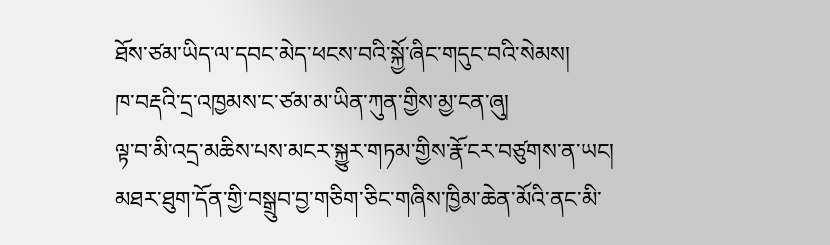ཐོས་ཙམ་ཡིད་ལ་དབང་མེད་ཕངས་བའི་སྐྱོ་ཞིང་གདུང་བའི་སེམས།
ཁ་བརྡའི་དྲ་འཁྱམས་ང་ཙམ་མ་ཡིན་ཀུན་གྱིས་མྱ་ངན་ཞུ།
ལྟ་བ་མི་འདྲ་མཆིས་པས་མངར་སྐྱུར་གཏམ་གྱིས་རྣོ་ངར་བཙུགས་ན་ཡང།
མཐར་ཐུག་དོན་གྱི་བསྒྲུབ་བྱ་གཅིག་ཅིང་གཞིས་ཁྱིམ་ཆེན་མོའི་ནང་མི་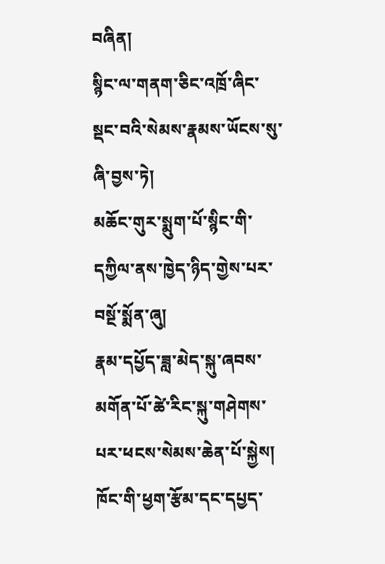བཞིན།
སྙིང་ལ་གནག་ཅིང་འཁྲོ་ཞིང་སྡང་བའི་སེམས་རྣམས་ཡོངས་སུ་ཞི་བྱས་ཏེ།
མཆོང་གུར་སྨུག་པོ་སྙིང་གི་དཀྱིལ་ནས་ཁྱེད་ཉིད་གྱེས་པར་བསྔོ་སྨོན་ཞུ།
རྣམ་དཔྱོད་ཟླ་མེད་སྐུ་ཞབས་མགོན་པོ་ཚེ་རིང་སྐུ་གཤེགས་པར་ཕངས་སེམས་ཆེན་པོ་སྐྱེས། ཁོང་གི་ཕྱག་རྩོམ་དང་དཔྱད་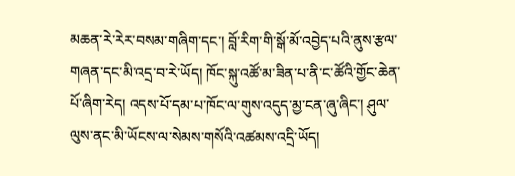མཆན་རེ་རེར་བསམ་གཞིག་དང་། བློ་རིག་གི་སྒོ་མོ་འབྱེད་པའི་ནུས་རྩལ་གཞན་དང་མི་འདྲ་བ་རེ་ཡོད། ཁོང་སྐུ་འཚོ་མ་ཟིན་པ་ནི་ང་ཚོའི་གྱོང་ཆེན་པོ་ཞིག་རེད། འདས་པོ་དམ་པ་ཁོང་ལ་གུས་འདུད་མྱ་ངན་ཞུ་ཞིང་། ཤུལ་ལུས་ནང་མི་ཡོངས་ལ་སེམས་གསོའི་འཚམས་འདྲི་ཡོད།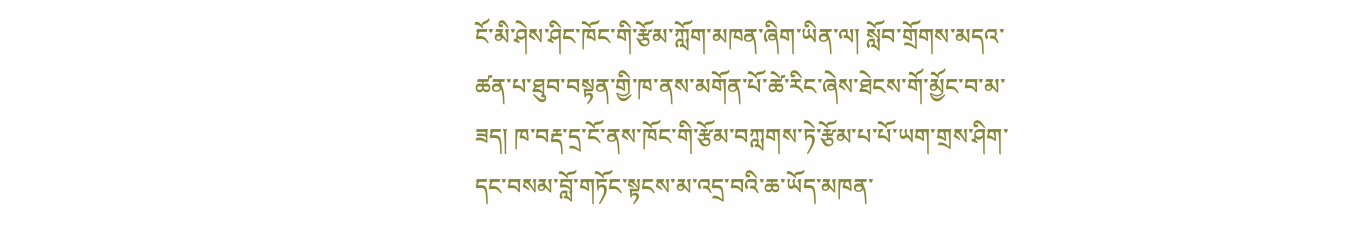ངོ་མི་ཤེས་ཤིང་ཁོང་གི་རྩོམ་ཀློག་མཁན་ཞིག་ཡིན་ལ། སློབ་གྲོགས་མདའ་ཚན་པ་ཐུབ་བསྟན་གྱི་ཁ་ནས་མགོན་པོ་ཚེ་རིང་ཞེས་ཐེངས་གོ་མྱོང་བ་མ་ཟད། ཁ་བརྡ་དྲ་ངོ་ནས་ཁོང་གི་རྩོམ་བཀླགས་ཏེ་རྩོམ་པ་པོ་ཡག་གྲས་ཤིག་དང་བསམ་བློ་གཏོང་སྟངས་མ་འདྲ་བའི་ཆ་ཡོད་མཁན་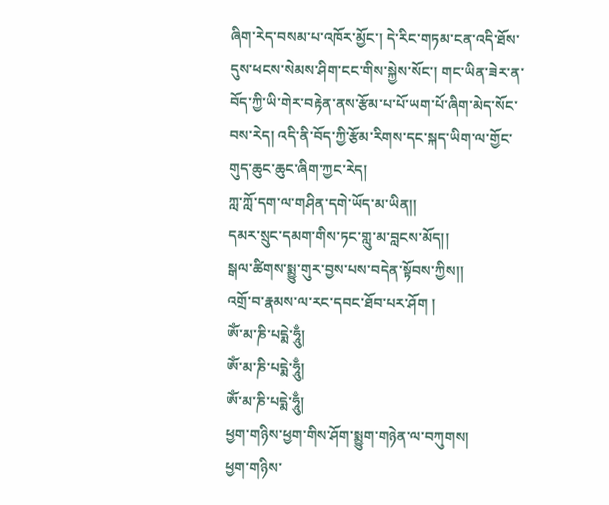ཞིག་རེད་བསམ་པ་འཁོར་མྱོང་། དེ་རིང་གཏམ་ངན་འདི་ཐོས་དུས་ཕངས་སེམས་ཤིག་ངང་གིས་སྐྱེས་སོང་། གང་ཡིན་ཟེར་ན་བོད་ཀྱི་ཡི་གེར་བརྟེན་ནས་རྩོམ་པ་པོ་ཡག་པོ་ཞིག་མེད་སོང་བས་རེད། འདི་ནི་བོད་ཀྱི་རྩོམ་རིགས་དང་སྐད་ཡིག་ལ་གྱོང་གུད་ཆུང་ཆུང་ཞིག་ཀྱང་རེད།
ཀླ་ཀློ་དག་ལ་གཤིན་དགེ་ཡོད་མ་ཡིན།།
དམར་སྲུང་དམག་གིས་ཏང་གླུ་མ་བླངས་མོད།།
སྒལ་ཚིགས་སྨྱུ་གུར་བྱས་པས་བདེན་སྟོབས་ཀྱིས།།
འགྲོ་བ་རྣམས་ལ་རང་དབང་ཐོབ་པར་ཤོག །
ཨོཾ་མ་ཎི་པདྨེ་ཧཱུྃ།
ཨོཾ་མ་ཎི་པདྨེ་ཧཱུྃ།
ཨོཾ་མ་ཎི་པདྨེ་ཧཱུྃ།
ཕྱག་གཉིས་ཕྱག་གིས་ཤོག་སྨྱུག་གཉེན་ལ་བཀུགས།
ཕྱག་གཉིས་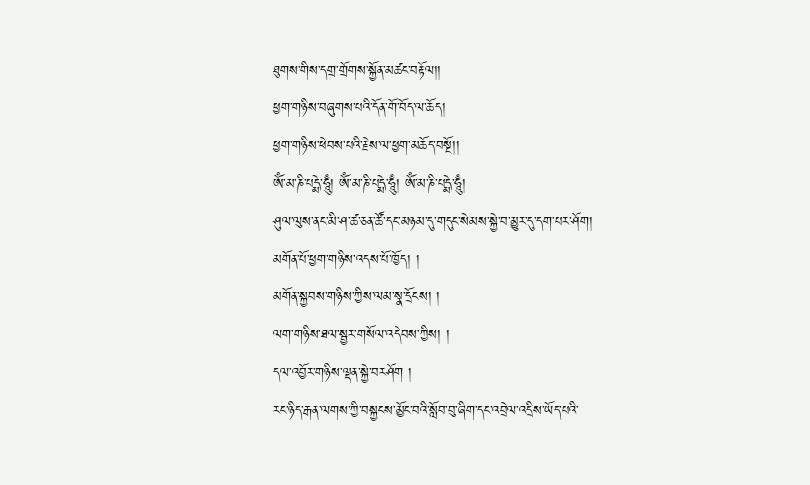ཐུགས་གིས་དགྲ་གྲོགས་སྐྱོན་མཚང་བརྟོལ།།
ཕྱག་གཉིས་བཞུགས་པའི་དོན་གོ་བོད་ལ་ཆོད།
ཕྱག་གཉིས་ཕེབས་པའི་རྗེས་ལ་ཕྱག་མཆོད་བསྔོ།།
ཨོཾ་མ་ཎི་པདྨེ་ཧཱུྃ། ཨོཾ་མ་ཎི་པདྨེ་ཧཱུྃ། ཨོཾ་མ་ཎི་པདྨེ་ཧཱུྃ།
ཤུལ་ལུས་ནང་མི་ཤ་ཚ་ཅན་ཚོ་དང་མཉམ་དུ་གདུང་སེམས་སྐྱེ་བ་མྱུར་དུ་དག་པར་ཤོག།
མགོན་པོ་ཕྱག་གཉིས་འདས་པོ་ཁྱོད། །
མགོན་སྐྱབས་གཉིས་ཀྱིས་ལམ་སྣ་དྲོངས། །
ལག་གཉིས་ཐལ་སྦྱར་གསོལ་འདེབས་ཀྱིས། །
དལ་འབྱོར་གཉིས་ལྡན་སྐྱེ་བརཤོག །
རང་ཉིད་རྒན་ལགས་ཀྱི་བསྐྱངས་མྱོང་བའི་སློབ་བུ་ཞིག་དང་འབྲེལ་འདྲིས་ཡོད་པའི་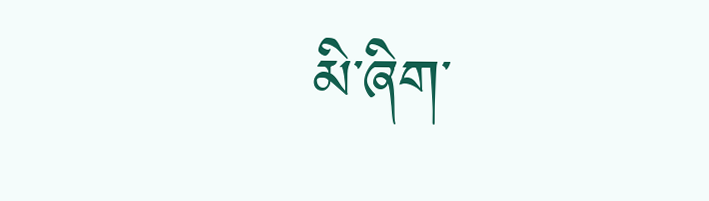མི་ཞིག་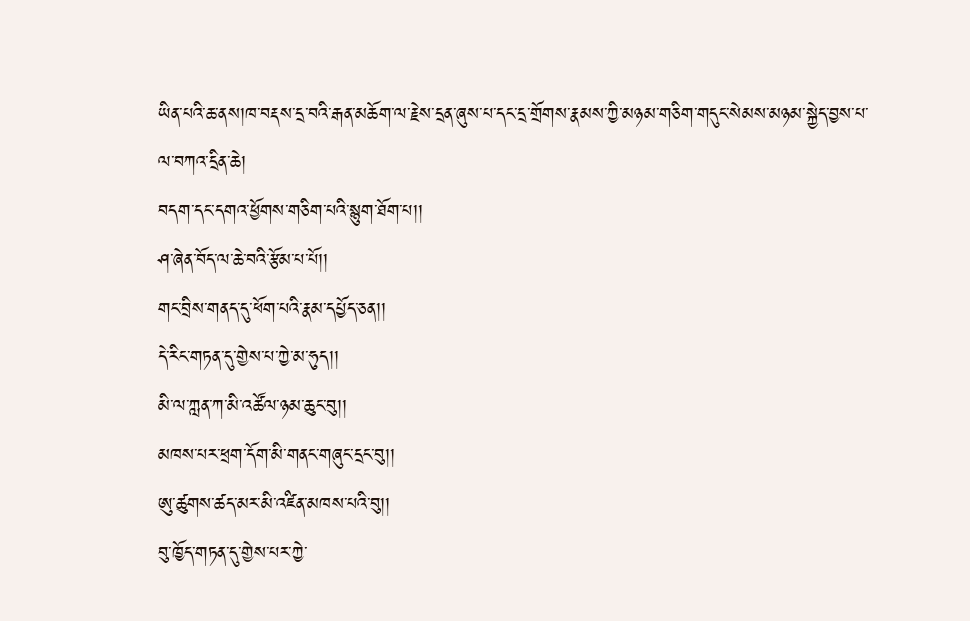ཡིན་པའི་ཆ་ནས།ཁ་བརྡས་དྲ་བའི་རྒན་མཆོག་ལ་རྗེས་དྲན་ཞུས་པ་དང་དྲ་གྲོགས་རྣམས་ཀྱི་མཉམ་གཅིག་གདུང་སེམས་མཉམ་སྐྱེད་བྱས་པ་ལ་བཀའ་དྲིན་ཆེ།
བདག་དང་དགའ་ཕྱོགས་གཅིག་པའི་སྙུག་ཐོག་པ།།
ཤ་ཞེན་བོད་ལ་ཆེ་བའི་རྩོམ་པ་པོ།།
གང་བྲིས་གནད་དུ་ཕོག་པའི་རྣམ་དཔྱོད་ཅན།།
དེ་རིང་གཏན་དུ་གྱེས་པ་ཀྱེ་མ་ཧུད།།
མི་ལ་ཀླན་ཀ་མི་འཚོལ་ཉམ་ཆུང་བུ།།
མཁས་པར་ཕྲག་དོག་མི་གནང་གཞུང་དྲང་བུ།།
ཨུ་ཚུགས་ཚད་མར་མི་འཛིན་མཁས་པའི་བུ།།
བུ་ཁྱོད་གཏན་དུ་གྱེས་པར་ཀྱེ་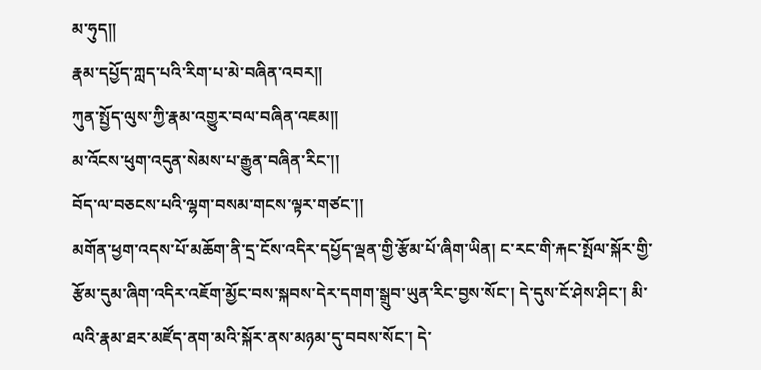མ་ཧུད།།
རྣམ་དཔྱོད་ཀླད་པའི་རིག་པ་མེ་བཞིན་འབར།།
ཀུན་སྤྱོད་ལུས་ཀྱི་རྣམ་འགྱུར་བལ་བཞིན་འཇམ།།
མ་འོངས་ཕུག་འདུན་སེམས་པ་རྒྱུན་བཞིན་རིང་།།
བོད་ལ་བཅངས་པའི་ལྷག་བསམ་གངས་ལྟར་གཙང་།།
མགོན་ཕྱག་འདས་པོ་མཆོག་ནི་དྲ་ངོས་འདིར་དཔྱོད་ལྡན་གྱི་རྩོམ་པོ་ཞིག་ཡིན། ང་རང་གི་རྐང་སྤོལ་སྐོར་གྱི་རྩོམ་དུམ་ཞིག་འདིར་འཇོག་མྱོང་བས་སྐབས་དེར་དགག་སྒྲུབ་ཡུན་རིང་བྱས་སོང་། དེ་དུས་ངོ་ཤེས་ཤིང་། མི་ལའི་རྣམ་ཐར་མཛོད་ནག་མའི་སྐོར་ནས་མཉམ་དུ་བབས་སོང་། དེ་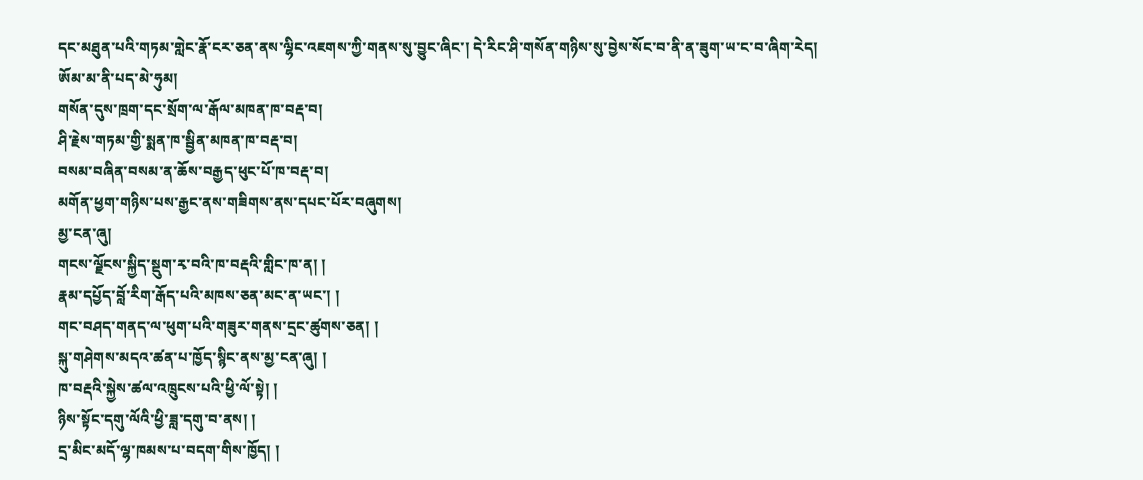དང་མཐུན་པའི་གཏམ་གླེང་རྣོ་ངར་ཅན་ནས་ལྷིང་འཇགས་ཀྱི་གནས་སུ་བྱུང་ཞིང་། དེ་རིང་ཤི་གསོན་གཉིས་སུ་བྱེས་སོང་བ་ནི་ན་ཟུག་ཡ་ང་བ་ཞིག་རེད།
ཨོམ་མ་ནི་པད་མེ་ཧུམ།
གསོན་དུས་ཁྲག་དང་སྲོག་ལ་རྒོལ་མཁན་ཁ་བརྡ་བ།
ཤི་རྗེས་གཏམ་གྱི་སྨན་ཁ་སྦྱིན་མཁན་ཁ་བརྡ་བ།
བསམ་བཞིན་བསམ་ན་ཆོས་བརྒྱད་ཕུང་པོ་ཁ་བརྡ་བ།
མགོན་ཕྱག་གཉིས་པས་རྒྱང་ནས་གཟིགས་ནས་དཔང་པོར་བཞུགས།
མྱ་ངན་ཞུ།
གངས་ལྗོངས་སྐྱིད་སྡུག་རྭ་བའི་ཁ་བརྡའི་གླིང་ཁ་ན། །
རྣམ་དཔྱོད་བློ་རིག་རྒོད་པའི་མཁས་ཅན་མང་ན་ཡང་། །
གང་བཤད་གནད་ལ་ཕུག་པའི་གཟུར་གནས་དྲང་ཚུགས་ཅན། །
སྐུ་གཤེགས་མདའ་ཚན་པ་ཁྱོད་སྙིང་ནས་མྱ་ངན་ཞུ། །
ཁ་བརྡའི་སྐྱེས་ཚལ་འཁྲུངས་པའི་ཕྱི་ལོ་སྟེ། །
ཉིས་སྟོང་དགུ་ལོའི་ཕྱི་ཟླ་དགུ་བ་ནས། །
དྲ་མིང་མདོ་ལྷ་ཁམས་པ་བདག་གིས་ཁྱོད། །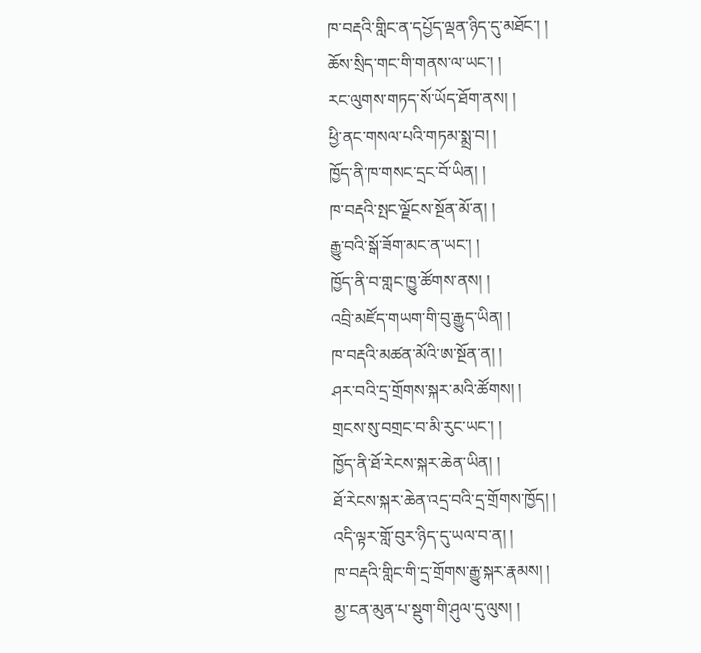ཁ་བརྡའི་གླིང་ན་དཔྱོད་ལྡན་ཉིད་དུ་མཐོང་། །
ཆོས་སྲིད་གང་གི་གནས་ལ་ཡང་། །
རང་ལུགས་གཏད་སོ་ཡོད་ཐོག་ནས། །
ཕྱི་ནང་གསལ་པའི་གཏམ་སྨྲ་བ། །
ཁྱོད་ནི་ཁ་གསང་དྲང་བོ་ཡིན། །
ཁ་བརྡའི་སྤང་ལྗོངས་སྔོན་མོ་ན། །
རྒྱུ་བའི་སྒོ་ཟོག་མང་ན་ཡང་། །
ཁྱོད་ནི་བ་གླང་ཁྱུ་ཚོགས་ནས། །
འབྲི་མཛོད་གཡག་གི་བུ་རྒྱུད་ཡིན། །
ཁ་བརྡའི་མཚན་མོའི་ཨ་སྔོན་ན། །
ཤར་བའི་དྲ་གྲོགས་སྐར་མའི་ཚོགས། །
གྲངས་སུ་བགྲང་བ་མི་རུང་ཡང་། །
ཁྱོད་ནི་ཐོ་རེངས་སྐར་ཆེན་ཡིན། །
ཐོ་རེངས་སྐར་ཆེན་འདྲ་བའི་དྲ་གྲོགས་ཁྱོད། །
འདི་ལྟར་གློ་བུར་ཉིད་དུ་ཡལ་བ་ན། །
ཁ་བརྡའི་གླིང་གི་དྲ་གྲོགས་རྒྱུ་སྐར་རྣམས། །
མྱ་ངན་མུན་པ་སྡུག་གི་ཤུལ་དུ་ལུས། །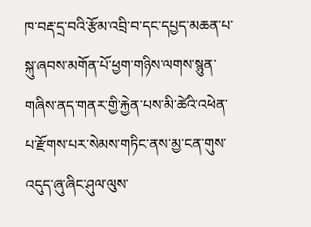ཁ་བརྡ་དྲ་བའི་རྩོམ་འབྲི་བ་དང་དཔྱད་མཆན་པ་སྐུ་ཞབས་མགོན་པོ་ཕྱག་གཉིས་ལགས་སྙུན་གཞིས་ནད་གནར་གྱི་རྐྱེན་པས་མི་ཚེའི་འཕེན་པ་རྫོགས་པར་སེམས་གཏིང་ནས་མྱ་ངན་གུས་འདུད་ཞུ་ཞིང་ཤུལ་ལུས་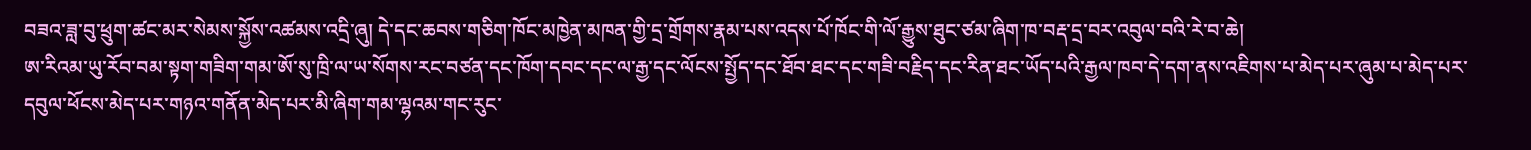བཟའ་ཟླ་བུ་ཕྲུག་ཚང་མར་སེམས་སྐྱོས་འཚམས་འདྲི་ཞུ། དེ་དང་ཆབས་གཅིག་ཁོང་མཁྱེན་མཁན་གྱི་དྲ་གྲོགས་རྣམ་པས་འདས་པོ་ཁོང་གི་ལོ་རྒྱུས་ཐུང་ཙམ་ཞིག་ཁ་བརྡ་དྲ་བར་འབུལ་བའི་རེ་བ་ཆེ།
ཨ་རིའམ་ཡུ་རོབ་བམ་སྟག་གཟིག་གམ་ཨོ་སུ་ཁྲི་ལ་ཡ་སོགས་རང་བཙན་དང་ཁོག་དབང་དང་ལ་རྒྱ་དང་ལོངས་སྤྱོད་དང་ཐོབ་ཐང་དང་གཟི་བརྗིད་དང་རིན་ཐང་ཡོད་པའི་རྒྱལ་ཁབ་དེ་དག་ནས་འཇིགས་པ་མེད་པར་ཞུམ་པ་མེད་པར་དབུལ་ཕོངས་མེད་པར་གཉའ་གནོན་མེད་པར་མི་ཞིག་གམ་ལྷའམ་གང་རུང་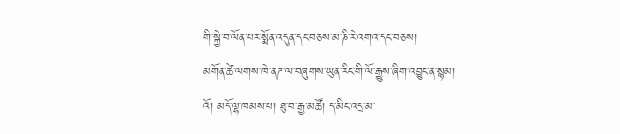གི་སྐྱེ་བ་ལོན་པར་སྨོན་འདུན་དང་བཅས་མ་ཎི་རེ་འགའ་དང་བཅས།
མགོན་ཚེ་ལགས་ཁེ་ནཌ་ལ་བཞུགས་ཡུན་རིང་གི་ལོ་རྒྱུས་ཞིག་འབྱུང་ན་སྙམ།
འོ། མདོ་ལྷ་ཁམས་པ། ཐུ་བ་རྒྱ་མཚོ། ད་མིང་འདྲ་མ་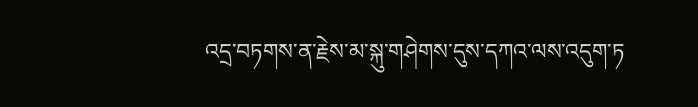འདྲ་བཏགས་ན་རྗེས་མ་སྐུ་གཤེགས་དུས་དཀའ་ལས་འདུག་ཏ